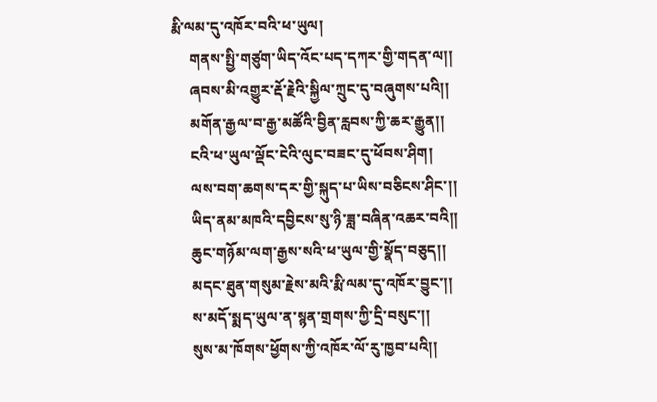རྨི་ལམ་དུ་འཁོར་བའི་ཕ་ཡུལ།
     གནས་སྤྱི་གཙུག་ཡིད་འོང་པད་དཀར་གྱི་གདན་ལ།།
     ཞབས་མི་འགྱུར་རྡོ་རྗེའི་སྐྱིལ་ཀྲུང་དུ་བཞུགས་པའི།།
     མགོན་རྒྱལ་བ་རྒྱ་མཚོའི་བྱིན་རླབས་ཀྱི་ཆར་རྒྱུན།།
     ངའི་ཕ་ཡུལ་ལྡོང་ངེའི་ལུང་བཟང་དུ་ཕོབས་ཤིག།
     ལས་བག་ཆགས་དར་གྱི་སྐུད་པ་ཡིས་བཅིངས་ཤིང་།།
     ཡིད་ནམ་མཁའི་དབྱིངས་སུ་ཉི་ཟླ་བཞིན་འཆར་བའི།།
     ཆུང་གཉོམ་ལག་རྒྱས་སའི་ཕ་ཡུལ་གྱི་སྣོད་བཅུད།།
     མདང་ཐུན་གསུམ་རྗེས་མའི་རྨི་ལམ་དུ་འཁོར་བྱུང་།།
     ས་མདོ་སྨད་ཡུལ་ན་སྙན་གྲགས་ཀྱི་དྲི་བསུང་།།
     སུས་མ་ཁོགས་ཕྱོགས་ཀྱི་འཁོར་ལོ་རུ་ཁྱབ་པའི།།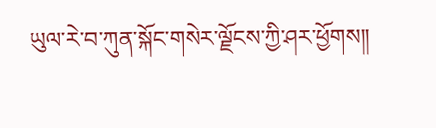ཡུལ་རེ་བ་ཀུན་སྐོང་གསེར་ལྗོངས་ཀྱི་ཤར་ཕྱོགས།།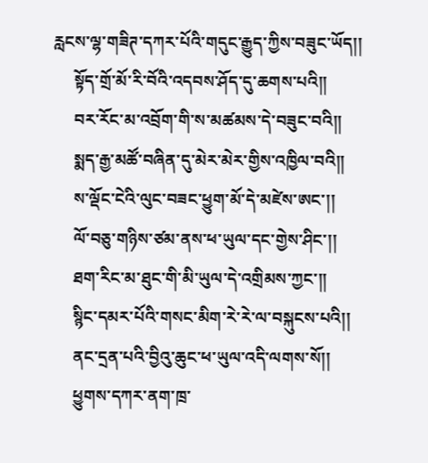རླངས་ལྷ་གཟིཊ་དཀར་པོའི་གདུང་རྒྱུད་ཀྱིས་བཟུང་ཡོད།།
     སྟོད་གྲོ་མོ་རི་བོའི་འདབས་ཤོད་དུ་ཆགས་པའི།།
     བར་རོང་མ་འབྲོག་གི་ས་མཚམས་དེ་བཟུང་བའི།།
     སྨད་རྒྱ་མཚོ་བཞིན་དུ་མེར་མེར་གྱིས་འཁྱིལ་བའི།།
     ས་ལྡོང་ངེའི་ལུང་བཟང་ཕྱུག་མོ་དེ་མཛེས་ཨང་།།
     ལོ་བཅུ་གཉིས་ཙམ་ནས་ཕ་ཡུལ་དང་གྱེས་ཤིང་།།
     ཐག་རིང་མ་ཐུང་གི་མི་ཡུལ་དེ་འགྲིམས་ཀྱང་།།
     སྙིང་དམར་པོའི་གསང་མིག་རེ་རེ་ལ་བསྐུངས་པའི།།
     ནང་དྲན་པའི་བྱིའུ་ཆུང་ཕ་ཡུལ་འདི་ལགས་སོ།།
     ཕྱུགས་དཀར་ནག་ཁྲ་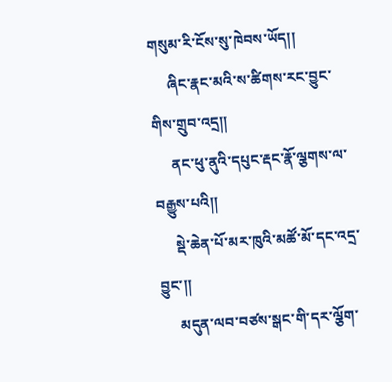གསུམ་རི་ངོས་སུ་ཁེབས་ཡོད།།
     ཞིང་རྣང་མའི་ས་ཚིགས་རང་བྱུང་གིས་གྲུབ་འདྲ།།
     ནང་ཕུ་ནུའི་དཔུང་རྡང་རྣོ་ལྕགས་ལ་བརྒྱུས་པའི།།
     སྡེ་ཆེན་པོ་མར་ཁུའི་མཚོ་མོ་དང་འདྲ་བྱུང་།།
     མདུན་ལབ་བཙས་སྒང་གི་དར་ལྕོག་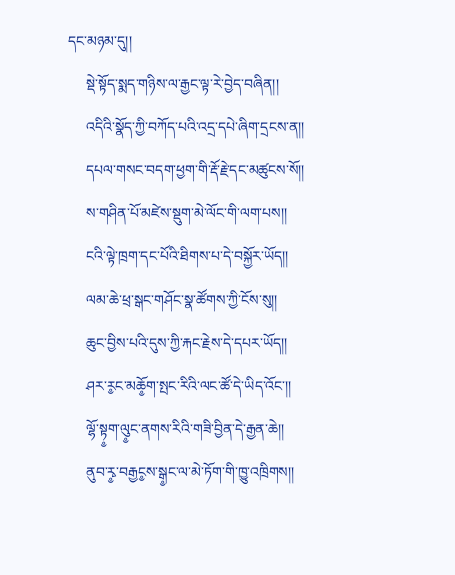དང་མཉམ་དུ།།
     སྡེ་སྟོད་སྨད་གཉིས་ལ་རྒྱང་ལྟ་རེ་བྱེད་བཞིན།།
     འདིའི་སྣོད་ཀྱི་བཀོད་པའི་འདྲ་དཔེ་ཞིག་དྲངས་ན།།
     དཔལ་གསང་བདག་ཕྱག་གི་རྡོ་རྗེ་དང་མཚུངས་སོ།།
     ས་གཤིན་པོ་མཛེས་སྡུག་མེ་ལོང་གི་ལག་པས།།
     ངའི་ལྟེ་ཁྲག་དང་པོའི་ཐིགས་པ་དེ་བསྐྱོར་ཡོད།།
     ལམ་ཆེ་ཕྲ་སྒང་གཤོང་སྣ་ཚོགས་ཀྱི་ངོས་སུ།།
     ཆུང་བྱིས་པའི་དུས་ཀྱི་རྐང་རྗེས་དེ་དཔར་ཡོད།།
     ཤར་ར༵ང་མཆོ༵ག་སྤང་རིའི་ལང་ཚོ་དེ་ཡིད་འོང་།།
     ལྷོ་སྟ༵ག་ལུ༵ང་ནགས་རིའི་གཟི་བྱིན་དེ་རྒྱན་ཆེ།།
     ནུབ་རྭ༵་བརྒྱང༵ས་སྒ༵ང་ལ་མེ་ཏོག་གི་ཁྱུ་འཁྲིགས།།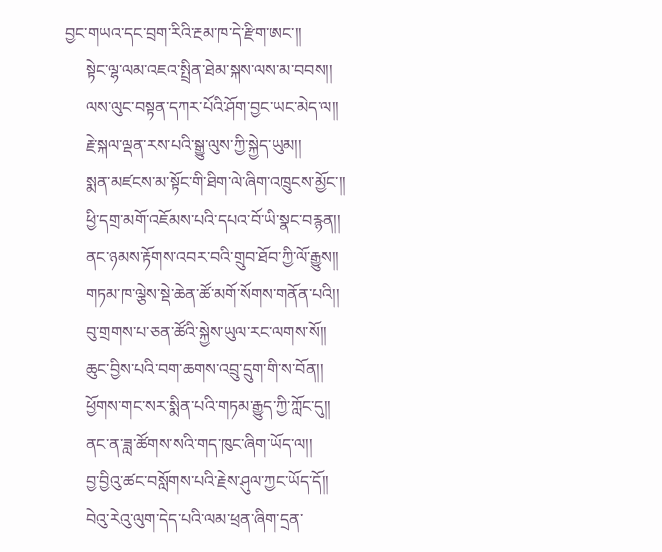བྱང་གཡའ་དང་བྲག་རིའི་རྔམ་ཁ་དེ་རྫིག་ཨང་།།
     སྟེང་ལྷ་ལམ་འཇའ་སྤྲིན་ཐེམ་སྐས་ལས་མ་བབས།།
     ལས་ལུང་བསྟན་དཀར་པོའི་ཤོག་བྱང་ཡང་མེད་ལ།།
     རྗེ་སྐལ་ལྡན་རས་པའི་སྒྱུ་ལུས་ཀྱི་སྐྱེད་ཡུམ།།
     སྨན་མཛངས་མ་སྟོང་གི་ཐིག་ལེ་ཞིག་འཁྲུངས་མྱོང་།།
     ཕྱི་དགྲ་མགོ་འཇོམས་པའི་དཔའ་བོ་ཡི་སྣང་བརྙན།།
     ནང་ཉམས་རྟོགས་འབར་བའི་གྲུབ་ཐོབ་ཀྱི་ལོ་རྒྱུས།།
     གཏམ་ཁ་ལྕེས་སྡེ་ཆེན་ཚོ་མགོ་སོགས་གནོན་པའི།།
     བུ་གྲགས་པ་ཅན་ཚོའི་སྐྱེས་ཡུལ་རང་ལགས་སོ།།
     ཆུང་བྱིས་པའི་བག་ཆགས་འབྲུ་དྲུག་གི་ས་བོན།།
     ཕྱོགས་གང་སར་སྨིན་པའི་གཏམ་རྒྱུད་ཀྱི་ཀློང་དུ།།
     ནང་ན་ཟླ་ཚོགས་སའི་གད་ཁུང་ཞིག་ཡོད་ལ།།
     བྱ་བྱིའུ་ཚང་བསློགས་པའི་རྗེས་ཤུལ་ཀྱང་ཡོད་དོ།།
     བེའུ་རེའུ་ལུག་དེད་པའི་ལམ་ཕྲན་ཞིག་དྲན་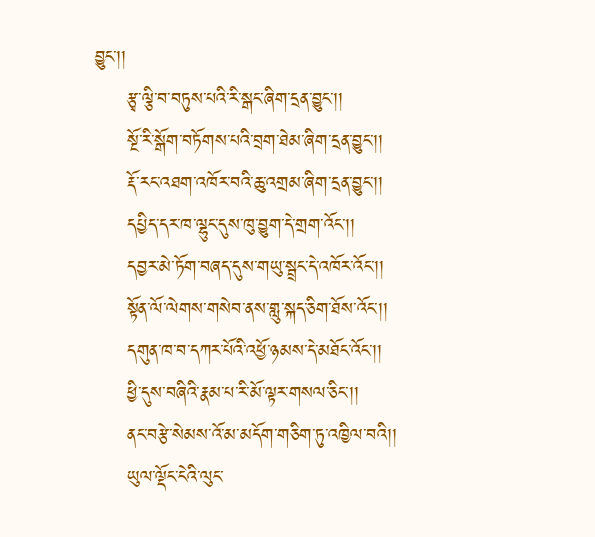བྱུང་།།
     རྩྭ་ལྕི་བ་བཏུས་པའི་རི་སྒང་ཞིག་དྲན་བྱུང་།།
     སྔོ་རི་སྒོག་བཏོགས་པའི་བྲག་ཐེམ་ཞིག་དྲན་བྱུང་།།
     རྡོ་རང་འཐག་འཁོར་བའི་ཆུ་འགྲམ་ཞིག་དྲན་བྱུང་།།
     དཔྱིད་དར་ཁ་ལྷུང་དུས་ཁུ་བྱུག་དེ་གྲག་འོང་།།
     དབྱར་མེ་ཏོག་བཞད་དུས་གཡུ་སྦྲང་དེ་འཁོར་འོང་།།
     སྟོན་ལོ་ལེགས་གསེབ་ནས་གླུ་སྐད་ཅིག་ཐོས་འོང་།།
     དགུན་ཁ་བ་དཀར་པོའི་འཕྱོ་ཉམས་དེ་མཐོང་འོང་།།
     ཕྱི་དུས་བཞིའི་རྣམ་པ་རི་མོ་ལྟར་གསལ་ཅིང་།།
     ནང་བརྩེ་སེམས་འོ་མ་མདོག་གཅིག་ཏུ་འཁྱིལ་བའི།།
     ཡུལ་ལྡོང་ངེའི་ལུང་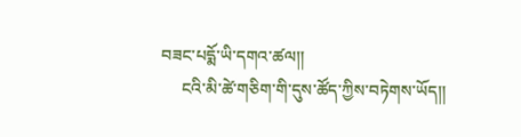བཟང་པདྨོ་ཡི་དགའ་ཚལ།།
     ངའི་མི་ཚེ་གཅིག་གི་དུས་ཚོད་ཀྱིས་བཏེགས་ཡོད།།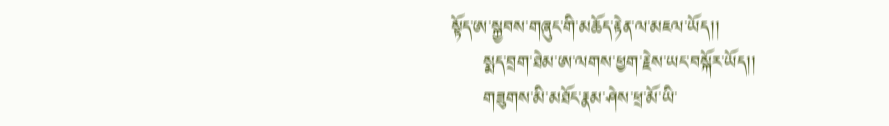སྟོད་ཨ་སྐྱབས་གཞུང་གི་མཆོད་རྟེན་ལ་མཇལ་ཡོད།།
     སྨད་བྲག་ཐེམ་ཨ་ལགས་ཕྱག་རྗེས་ཡང་བསྐོར་ཡོད།།
     གཟུགས་མི་མཐོང་རྣམ་ཤེས་ཕྲ་མོ་ཡི་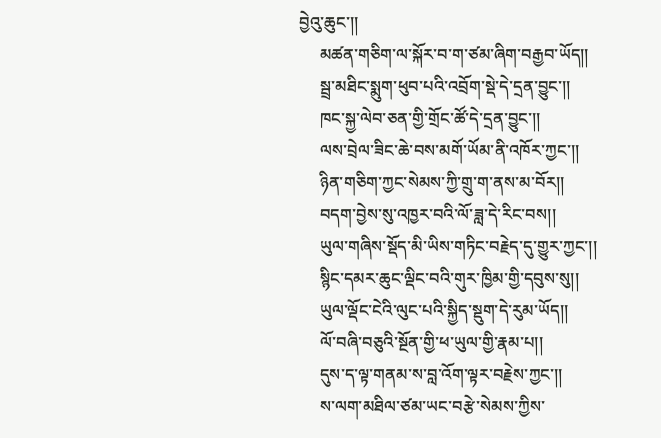བྱེའུ་ཆུང་།།
     མཚན་གཅིག་ལ་སྐོར་བ་ག་ཙམ་ཞིག་བརྒྱབ་ཡོད།།
     སྦྲ་མཐིང་སྨུག་ཕུབ་པའི་འབྲོག་སྡེ་དེ་དྲན་བྱུང་།།
     ཁང་སྐྱ་ལེབ་ཅན་གྱི་གྲོང་ཚོ་དེ་དྲན་བྱུང་།།
     ལས་བྲེལ་ཟིང་ཆེ་བས་མགོ་ཡོམ་ནི་འཁོར་ཀྱང་།།
     ཉིན་གཅིག་ཀྱང་སེམས་ཀྱི་གྲུ་ག་ནས་མ་བོར།།
     བདག་བྱེས་སུ་འཁྱར་བའི་ལོ་ཟླ་དེ་རིང་བས།།
     ཡུལ་གཞིས་སྡོད་མི་ཡིས་གཏིང་བརྗེད་དུ་གྱུར་ཀྱང་།།
     སྙིང་དམར་ཆུང་ལྡིང་བའི་གུར་ཁྱིམ་གྱི་དབུས་སུ།།
     ཡུལ་ལྡོང་ངེའི་ལུང་པའི་སྐྱིད་སྡུག་དེ་རུམ་ཡོད།།
     ལོ་བཞི་བཅུའི་སྔོན་གྱི་ཕ་ཡུལ་གྱི་རྣམ་པ།།
     དུས་ད་ལྟ་གནམ་ས་བླ་འོག་ལྟར་བརྗེས་ཀྱང་།།
     ས་ལག་མཐིལ་ཙམ་ཡང་བརྩེ་སེམས་ཀྱིས་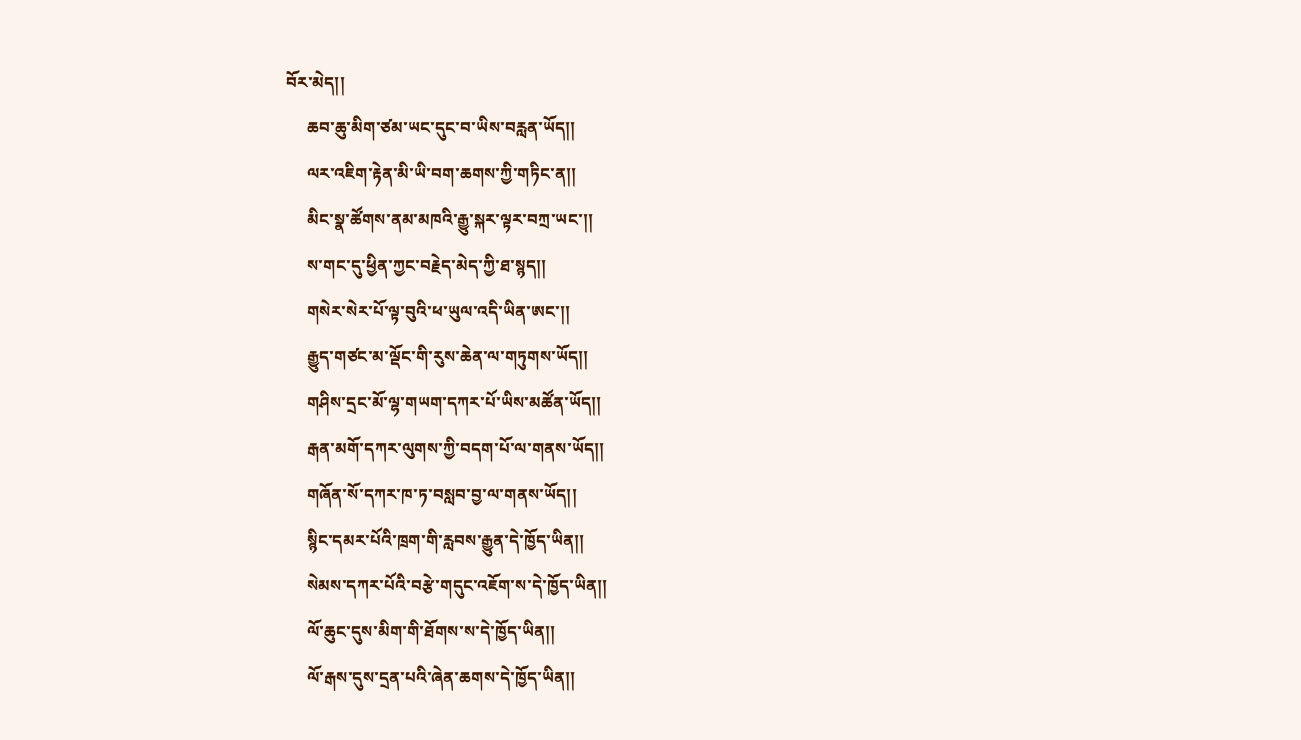བོར་མེད།།
     ཆབ་ཆུ་མིག་ཙམ་ཡང་དུང་བ་ཡིས་བརླན་ཡོད།།
     ལར་འཇིག་རྟེན་མི་ཡི་བག་ཆགས་ཀྱི་གཏིང་ན།།
     མིང་སྣ་ཚོགས་ནམ་མཁའི་རྒྱུ་སྐར་ལྟར་བཀྲ་ཡང་།།
     ས་གང་དུ་ཕྱིན་ཀྱང་བརྗེད་མེད་ཀྱི་ཐ་སྙད།།
     གསེར་སེར་པོ་ལྟ་བུའི་ཕ་ཡུལ་འདི་ཡིན་ཨང་།།
     རྒྱུད་གཙང་མ་ལྡོང་གི་རུས་ཆེན་ལ་གཏུགས་ཡོད།།
     གཤིས་དྲང་མོ་ལྷ་གཡག་དཀར་པོ་ཡིས་མཚོན་ཡོད།།
     རྒན་མགོ་དཀར་ལུགས་ཀྱི་བདག་པོ་ལ་གནས་ཡོད།།
     གཞོན་སོ་དཀར་ཁ་ཏ་བསླབ་བྱ་ལ་གནས་ཡོད།།
     སྙིང་དམར་པོའི་ཁྲག་གི་རླབས་རྒྱུན་དེ་ཁྱོད་ཡིན།།
     སེམས་དཀར་པོའི་བརྩེ་གདུང་འཇོག་ས་དེ་ཁྱོད་ཡིན།།
     ལོ་ཆུང་དུས་མིག་གི་ཐོགས་ས་དེ་ཁྱོད་ཡིན།།
     ལོ་རྒས་དུས་དྲན་པའི་ཞེན་ཆགས་དེ་ཁྱོད་ཡིན།།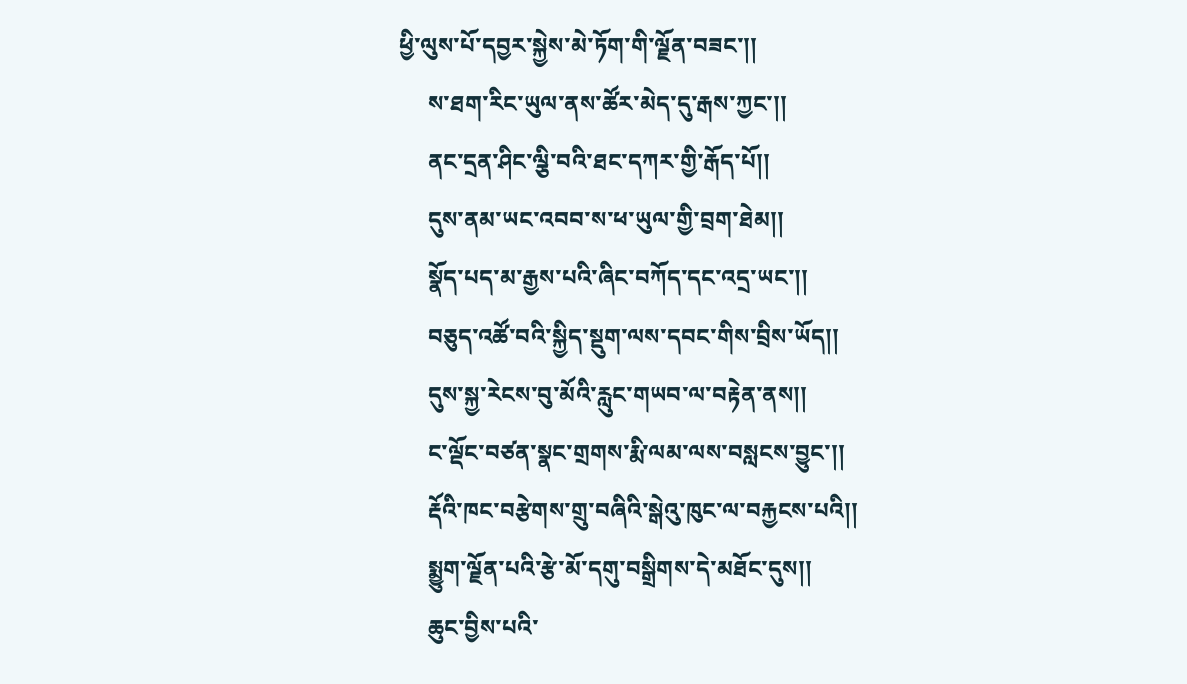ཕྱི་ལུས་པོ་དབྱར་སྐྱེས་མེ་ཏོག་གི་ལྗོན་བཟང་།།
     ས་ཐག་རིང་ཡུལ་ནས་ཚོར་མེད་དུ་རྒས་ཀྱང་།།
     ནང་དྲན་ཤིང་ལྕི་བའི་ཐང་དཀར་གྱི་རྒོད་པོ།།
     དུས་ནམ་ཡང་འབབ་ས་ཕ་ཡུལ་གྱི་བྲག་ཐེམ།།
     སྣོད་པད་མ་རྒྱས་པའི་ཞིང་བཀོད་དང་འདྲ་ཡང་།།
     བཅུད་འཚོ་བའི་སྐྱིད་སྡུག་ལས་དབང་གིས་བྲིས་ཡོད།།
     དུས་སྐྱ་རེངས་བུ་མོའི་རླུང་གཡབ་ལ་བརྟེན་ནས།།
     ང་ལྡོང་བཙན་སྣང་གྲགས་རྨི་ལམ་ལས་བསླངས་བྱུང་།།
     རྡོའི་ཁང་བརྩེགས་གྲུ་བཞིའི་སྒེའུ་ཁུང་ལ་བརྐྱངས་པའི།།
     སྨྱུག་ལྗོན་པའི་རྩེ་མོ་དགུ་བསྒྲིགས་དེ་མཐོང་དུས།།
     ཆུང་བྱིས་པའི་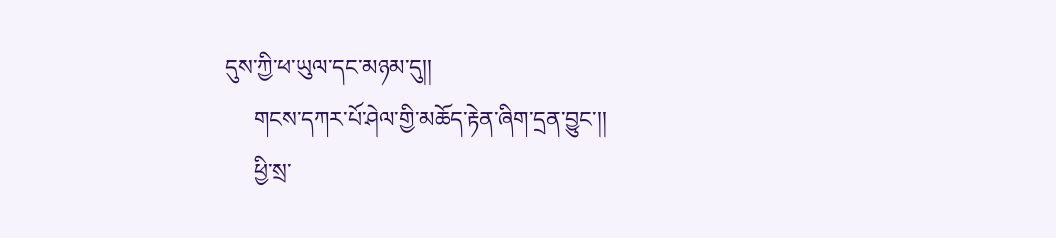དུས་ཀྱི་ཕ་ཡུལ་དང་མཉམ་དུ།།
     གངས་དཀར་པོ་ཤེལ་གྱི་མཆོད་རྟེན་ཞིག་དྲན་བྱུང་།།
     ཕྱི་སྲ་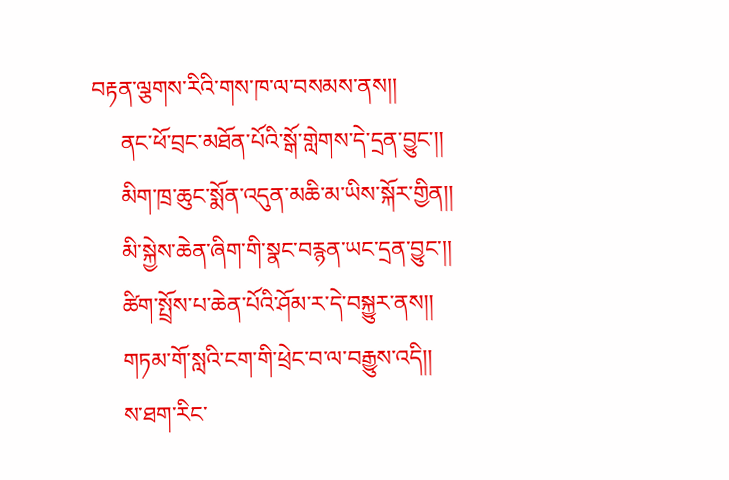བརྟན་ལྕགས་རིའི་གས་ཁ་ལ་བསམས་ནས།།
     ནང་ཕོ་བྲང་མཐོན་པོའི་སྒོ་གླེགས་དེ་དྲན་བྱུང་།།
     མིག་ཁྲ་ཆུང་སྨོན་འདུན་མཆི་མ་ཡིས་སྐོར་གྱིན།།
     མི་སྐྱེས་ཆེན་ཞིག་གི་སྣང་བརྙན་ཡང་དྲན་བྱུང་།།
     ཚིག་སྤྲོས་པ་ཆེན་པོའི་ཤོམ་ར་དེ་བསྐྱུར་ནས།།
     གཏམ་གོ་སླའི་ངག་གི་ཕྲེང་བ་ལ་བརྒྱུས་འདི།།
     ས་ཐག་རིང་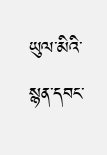ཡུལ་མིའི་སྙན་དབང་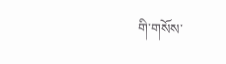གི་གསོས་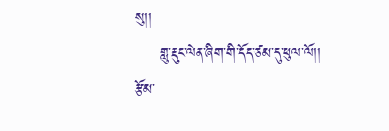སུ།།
     གླུ་རྡུང་ལེན་ཞིག་གི་དོད་ཙམ་དུ་ཕུལ་ལོ།།
རྩོམ་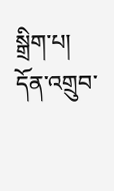སྒྲིག་པ།  དོན་འགྲུབ་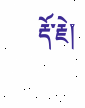རྡོ་རྗེ།